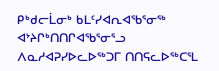ᑭᒃᑯᓕᒫᓂᒃ ᑲᒪᑦᓯᐊᕆᐊᖃᕐᓂᖅ ᐊᔾᔨᒋᒃᑎᑎᒋᐊᖃᕐᓂᕐᓗ
ᐱᓇᓱᐊᕈᓯᐅᓚᐅᖅᑐᒥ ᑎᑎᕋᓚᐅᖅᑕᕐᒪ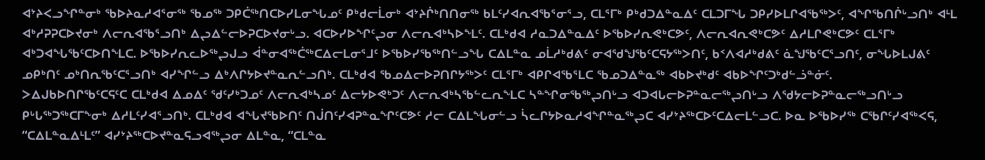ᐊᔾᔨᐸᓗᖏᓐᓂᒃ ᖃᐅᔨᓇᓱᐊᕐᓂᖅ ᖃᓄᖅ ᑐᑭᑖᖅᑎᑕᐅᓯᒪᓂᖓᓄᑦ ᑭᒃᑯᓕᒫᓂᒃ ᐊᔾᔨᒌᒃᑎᑎᓂᖅ ᑲᒪᑦᓯᐊᕆᐊᖃᕐᓂᕐᓗ, ᑕᒪᕐᒥᒃ ᑭᒃᑯᑐᐃᓐᓇᐃᑦ ᑕᒪᑐᒥᖓ ᑐᑭᓯᐅᒪᒋᐊᖃᖅᐳᑦ, ᐊᖏᖃᑎᒌᒡᓗᑎᒃ ᐊᒻᒪ ᐊᒃᓱᕈᕈᑕᐅᔪᓂᒃ ᐱᓕᕆᐊᖃᕐᓗᑎᒃ ᐃᖢᐃᓪᓕᐅᕈᑕᐅᔪᓂᒡᓗ. ᐊᑕᐅᓯᐅᖏᑦᖢᓂ ᐱᓕᕆᐊᒃᓴᐅᖕᒪᑦ. ᑕᒪᒃᑯᐊ ᓱᓇᑐᐃᓐᓇᐃᑦ ᐅᖃᐅᓯᕆᕙᒃᑕᕗᑦ, ᐱᓕᕆᐊᕆᕙᒃᑕᕗᑦ ᐃᓱᒪᒋᕙᒃᑕᕗᑦ ᑕᒪᕐᒥᒃ ᐊᒃᑐᐊᖓᖃᑦᑕᐅᑎᖕᒪᑕ. ᐅᖃᐅᓯᕆᓚᐅᖅᖢᒍᓗ ᐋᓐᓂᐊᖅᑖᖅᑕᐃᓕᒪᓂᕐᒧᑦ ᐅᖃᐅᓯᖃᖅᑎᓪᓗᖓ ᑕᐃᒪᓐᓇ ᓄᒫᓱᒃᑯᕕᑦ ᓂᐊᖁᖑᖃᑦᑕᕋᔭᖅᐳᑎᑦ, ᑲᑉᐱᐊᓱᒃᑯᕕᑦ ᓈᖑᖃᑦᑕᕐᓗᑎᑦ, ᓂᖓᐅᒪᒍᕕᑦ ᓄᑭᒃᑎᑦ ᓄᒃᑎᕆᖃᑦᑕᕐᓗᑎᒃ ᐊᓯᖏᓪᓗ ᐃᒃᐱᒋᔭᐅᔪᓐᓇᕆᓪᓗᑎᒃ. ᑕᒪᒃᑯᐊ ᖃᓄᐃᓕᐅᕈᑎᒋᔭᖅᐳᑦ ᑕᒪᕐᒥᒃ ᐊᑭᒋᐊᖃᕐᒪᑕ ᖃᓄᑐᐃᓐᓇᖅ ᐊᑲᐅᔪᒃᑯᑦ ᐊᑲᐅᖏᑦᑐᒃᑯᓪᓘᓐᓃᑦ.
ᐳᐃᒍᑲᐅᑎᒋᖃᑦᑕᕋᑦᑕ ᑕᒪᒃᑯᐊ ᐃᓄᐃᑦ ᖁᑦᓯᒃᑐᓄᑦ ᐱᓕᕆᐊᒃᓴᓄᑦ ᐃᓕᔭᐅᕙᒃᑐᑦ ᐱᓕᕆᐊᒃᓴᖃᓪᓚᕆᖕᒪᑕ ᓴᓐᖏᓂᖃᖅᖢᑎᒡᓗ ᐊᑐᐊᒐᓕᐅᕈᓐᓇᓕᖅᖢᑎᒡᓗ ᐱᖁᔭᓕᐅᕈᓐᓇᓕᖅᓗᑎᒡᓗ ᑭᒡᒐᖅᑐᖅᑕᒥᖕᓂᒃ ᐃᓱᒪᑦᓯᐊᕐᓗᑎᒃ. ᑕᒪᒃᑯᐊ ᐊᖓᔪᖃᐅᑎᑦ ᑎᒎᑎᑦᓯᐊᕈᓐᓇᖏᑦᑕᕗᑦ ᓱᓕ ᑕᐃᒪᖓᓂᓪᓗ ᓵᓚᒋᔭᐅᓇᓱᐊᖏᓐᓇᖅᖢᑕ ᐊᓯᔾᔨᖅᑕᐅᑦᑕᐃᓕᒪᓪᓗᑕ. ᐅᓇ ᐅᖃᐅᓯᖅ ᑕᖃᒋᑦᓯᐊᖅᐸᕋ, “ᑕᐃᒪᓐᓇᐃᒻᒪᑦ” ᐊᓯᔾᔨᖅᑕᐅᔪᓐᓇᕋᓗᐊᖅᖢᓂ ᐃᒪᓐᓇ, “ᑕᒪᓐᓇ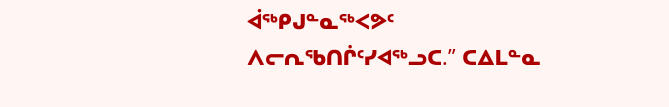ᐋᖅᑭᒍᓐᓇᖅᐸᕗᑦ ᐱᓕᕆᖃᑎᒌᑦᓯᐊᖅᓗᑕ.” ᑕᐃᒪᓐᓇ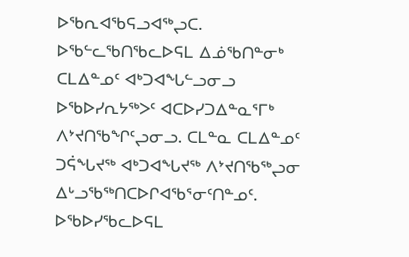ᐅᖃᕆᐊᖃᕋᓗᐊᖅᖢᑕ.
ᐅᖃᓪᓚᖃᑎᖃᓚᐅᕋᒪ ᐃᓅᖃᑎᓐᓂᒃ ᑕᒪᐃᓐᓄᑦ ᐊᒃᑐᐊᖓᓪᓗᓂᓗ ᐅᖃᐅᓯᕆᔭᖅᐳᑦ ᐊᑕᐅᓯᑐᐃᓐᓇᕐᒥᒃ ᐱᔾᔪᑎᖃᖏᑦᖢᓂᓗ. ᑕᒪᓐᓇ ᑕᒪᐃᓐᓄᑦ ᑐᕌᖓᔪᖅ ᐊᒃᑐᐊᖓᔪᖅ ᐱᔾᔪᑎᖃᖅᖢᓂ ᐃᒡᓗᖃᖅᑎᑕᐅᒋᐊᖃᕐᓂᑦᑎᓐᓄᑦ. ᐅᖃᐅᓯᖃᓚᐅᕋᒪ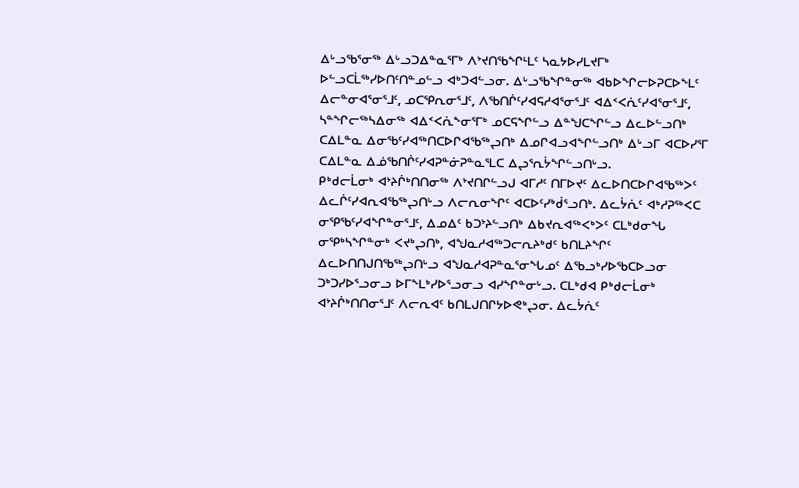ᐃᒡᓗᖃᕐᓂᖅ ᐃᒡᓗᑐᐃᓐᓇᕐᒥᒃ ᐱᔾᔪᑎᖃᖏᒻᒪᑦ ᓴᓇᔭᐅᓯᒪᔪᒥᒃ ᐅᓪᓗᑕᒫᖅᓯᐅᑎᑦᑎᓐᓄᓪᓗ ᐊᒃᑐᐊᓪᓗᓂ. ᐃᒡᓗᖃᖏᓐᓂᖅ ᐊᑲᐅᖏᓕᐅᕈᑕᐅᖕᒪᑦ ᐃᓕᓐᓂᐊᕐᓂᕐᒧᑦ, ᓄᑕᕿᕆᓂᕐᒧᑦ, ᐱᖃᑎᒌᑦᓯᐊᕋᓱᐊᕐᓂᕐᒧᑦ ᐊᐃᑉᐸᕇᑦᓯᐊᕐᓂᕐᒧᑦ, ᓴᓐᖏᓕᖅᓴᐃᓂᖅ ᐊᐃᑉᐸᕇᖕᓂᕐᒥᒃ ᓄᑕᕋᖏᓪᓗ ᐃᓐᖑᑕᖏᓪᓗ ᐃᓚᐅᓪᓗᑎᒃ ᑕᐃᒪᓐᓇ ᐃᓂᖃᑦᓯᐊᖅᑎᑕᐅᒋᐊᖃᖅᖢᑎᒃ ᐃᓄᒋᐊᓗᐊᖏᓪᓗᑎᒃ ᐃᒡᓗᒥ ᐊᑕᐅᓯᕐᒥ ᑕᐃᒪᓐᓇ ᐃᓅᖃᑎᒌᑦᓯᐊᕈᓐᓃᕈᓐᓇᕐᒪᑕ ᐃᖢᕐᕆᔮᖏᓪᓗᑎᒡᓗ.
ᑭᒃᑯᓕᒫᓂᒃ ᐊᔾᔨᒌᒃᑎᑎᓂᖅ ᐱᔾᔪᑎᒋᓪᓗᒍ ᐊᒥᓱᑦ ᑎᒥᐅᔪᑦ ᐃᓚᐅᑎᑕᐅᒋᐊᖃᖅᐳᑦ ᐃᓚᒌᑦᓯᐊᕆᐊᖃᖅᖢᑎᒡᓗ ᐱᓕᕆᓂᖏᑦ ᐊᑕᐅᑦᓯᒃᑰᕐᓗᑎᒃ. ᐃᓚᔮᕇᑦ ᐊᒃᓱᕈᖅᐸᑕ ᓂᕿᖃᑦᓯᐊᖏᓐᓂᕐᒧᑦ, ᐃᓄᐃᑦ ᑲᑐᔾᔨᓪᓗᑎᒃ ᐃᑲᔪᕆᐊᖅᐸᒃᐳᑦ ᑕᒪᒃᑯᓂᖓ ᓂᕿᒃᓴᖏᓐᓂᒃ ᐸᔪᒃᖢᑎᒃ, ᐊᖑᓇᓱᐊᖅᑐᓕᕆᔨᒃᑯᑦ ᑲᑎᒪᔨᖏᑦ ᐃᓚᐅᑎᑎᒍᑎᖃᖅᖢᑎᒡᓗ ᐊᖑᓇᓱᐊᕈᓐᓇᕐᓂᖓᓄᑦ ᐃᖃᓗᒃᓯᐅᖃᑕᐅᓗᓂ ᑐᒃᑐᓯᐅᕐᓗᓂᓗ ᐅᒥᖕᒪᒃᓯᐅᕐᓗᓂᓗ ᐊᓯᖏᓐᓂᒡᓗ. ᑕᒪᒃᑯᐊ ᑭᒃᑯᓕᒫᓂᒃ ᐊᔾᔨᒌᒃᑎᑎᓂᕐᒧᑦ ᐱᓕᕆᐊᑦ ᑲᑎᒪᒍᑎᒋᔭᐅᕙᒃᖢᓂ. ᐃᓚᔮᕇᑦ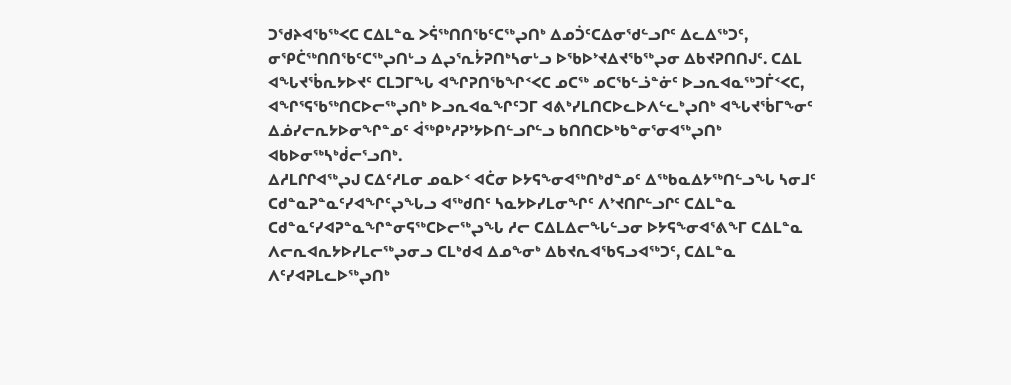ᑐᖁᔨᐊᖃᖅᐸᑕ ᑕᐃᒪᓐᓇ ᐳᕌᖅᑎᑎᖃᑦᑕᖅᖢᑎᒃ ᐃᓄᑑᑦᑕᐃᓂᖁᓪᓗᒋᑦ ᐃᓚᐃᖅᑐᑦ, ᓂᕿᑖᖅᑎᑎᖃᑦᑕᖅᖢᑎᒡᓗ ᐃᖢᕐᕆᔮᕈᑎᒃᓴᓂᒡᓗ ᐅᖃᐅᔾᔪᐃᔪᖃᖅᖢᓂ ᐃᑲᔪᕈᑎᑎᒍᑦ. ᑕᐃᒪ ᐊᖓᔪᖄᕆᔭᐅᔪᑦ ᑕᒪᑐᒥᖓ ᐊᖏᕈᑎᖃᖏᑉᐸᑕ ᓄᑕᖅ ᓄᑕᖃᓪᓘᓐᓃᑦ ᐅᓗᕆᐊᓇᖅᑐᒦᑉᐸᑕ, ᐊᖏᕐᕋᖃᖅᑎᑕᐅᓕᖅᖢᑎᒃ ᐅᓗᕆᐊᓇᖏᑦᑐᒥ ᐊᕕᒃᓯᒪᑎᑕᐅᓚᐅᐱᓪᓚᒃᖢᑎᒃ ᐊᖓᔪᖄᒥᖕᓂᑦ ᐃᓅᓯᓕᕆᔭᐅᓂᖏᓐᓄᑦ ᐋᖅᑭᒃᓱᕈᔾᔭᐅᑎᓪᓗᒋᓪᓗ ᑲᑎᑎᑕᐅᒃᑲᓐᓂᕐᓂᐊᖅᖢᑎᒃ ᐊᑲᐅᓂᖅᓴᒃᑰᓕᕐᓗᑎᒃ.
ᐃᓱᒪᒋᒋᐊᖅᖢᒍ ᑕᐃᑦᓱᒪᓂ ᓄᓇᐅᑉ ᐊᑖᓂ ᐅᔭᕋᖕᓂᐊᖅᑎᒃᑯᓐᓄᑦ ᐃᖅᑲᓇᐃᔭᖅᑎᓪᓗᖓ ᓴᓂᒧᑦ ᑕᑯᓐᓇᕈᓐᓇᑦᓯᐊᖏᑦᖢᖓᓗ ᐊᖅᑯᑎᑦ ᓴᓇᔭᐅᓯᒪᓂᖏᑦ ᐱᔾᔪᑎᒋᓪᓗᒋᑦ ᑕᐃᒪᓐᓇ ᑕᑯᓐᓇᑦᓯᐊᕈᓐᓇᖏᓐᓂᕋᖅᑕᐅᓕᖅᖢᖓ ᓱᓕ ᑕᐃᒪᐃᓕᖓᓪᓗᓂ ᐅᔭᕋᖕᓂᐊᕐᕕᖕᒥ ᑕᐃᒪᓐᓇ ᐱᓕᕆᐊᕆᔭᐅᓯᒪᓕᖅᖢᓂᓗ ᑕᒪᒃᑯᐊ ᐃᓄᖕᓂᒃ ᐃᑲᔪᕆᐊᖃᕋᓗᐊᖅᑐᑦ, ᑕᐃᒪᓐᓇ ᐱᑦᓯᐊᕈᒪᓚᐅᖅᖢᑎᒃ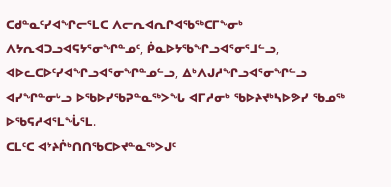ᑕᑯᓐᓇᑦᓯᐊᖏᓕᕐᒪᑕ ᐱᓕᕆᐊᕆᒋᐊᖃᖅᑕᒥᖕᓂᒃ ᐱᔭᕆᐊᑐᓗᐊᕋᔭᕐᓂᖏᓐᓄᑦ, ᑮᓇᐅᔭᖃᖏᓗᐊᕐᓂᕐᒧᓪᓗ, ᐊᐅᓚᑕᐅᑦᓯᐊᖏᓗᐊᕐᓂᖏᓐᓄᓪᓗ, ᐃᒃᐱᒍᓱᖏᓗᐊᕐᓂᖏᓪᓗ ᐊᓯᖏᓐᓂᒡᓗ ᐅᖃᐅᓯᖃᕈᓐᓇᖅᐳᖓ ᐊᒥᓱᓂᒃ ᖃᐅᔨᔪᒃᓴᐅᕗᓯ ᖃᓄᖅ ᐅᖃᕋᓱᐊᕐᒪᖔᕐᒪ.
ᑕᒪᑦᑕ ᐊᔾᔨᒌᒃᑎᑎᖃᑕᐅᔪᓐᓇᖅᐳᒍᑦ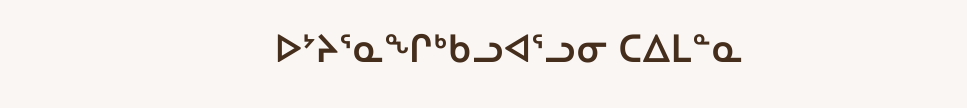ᐅᔾᔨᕐᓇᖏᒃᑲᓗᐊᕐᓗᓂ ᑕᐃᒪᓐᓇ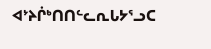ᐊᔾᔨᒌᒃᑎᑎᓪᓚᕆᒐᔭᕐᓗᑕ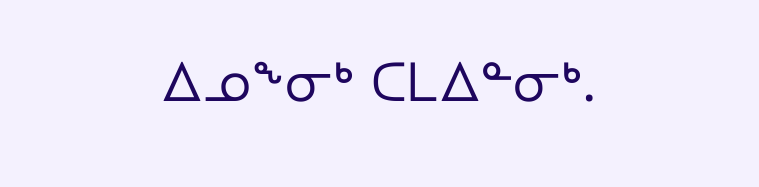ᐃᓄᖕᓂᒃ ᑕᒪᐃᓐᓂᒃ.